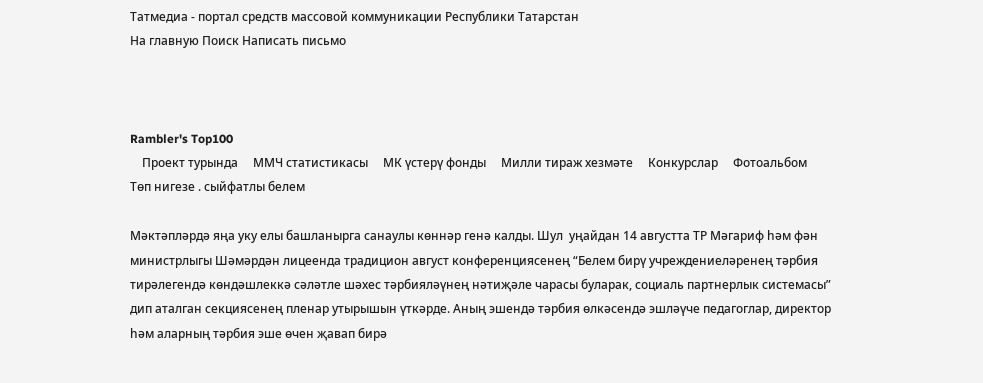Татмедиа - портал средств массовой коммуникации Республики Татарстан
На главную Поиск Написать письмо



Rambler's Top100
    Проект турында     ММЧ статистикасы     МК үстерү фонды     Милли тираж хезмәте     Конкурслар     Фотоальбом
Төп нигезе . сыйфатлы белем

Мәктәпләрдә яңа уку елы башланырга санаулы көннәр генә калды. Шул  уңайдан 14 августта ТР Мәгариф һәм фән министрлыгы Шәмәрдән лицеенда традицион август конференциясенең “Белем бирү учреждениеләренең тәрбия тирәлегендә көндәшлеккә сәләтле шәхес тәрбияләүнең нәтиҗәле чарасы буларак, социаль партнерлык системасы” дип аталган секциясенең пленар утырышын үткәрде. Аның эшендә тәрбия өлкәсендә эшләүче педагоглар, директор һәм аларның тәрбия эше өчен җавап бирә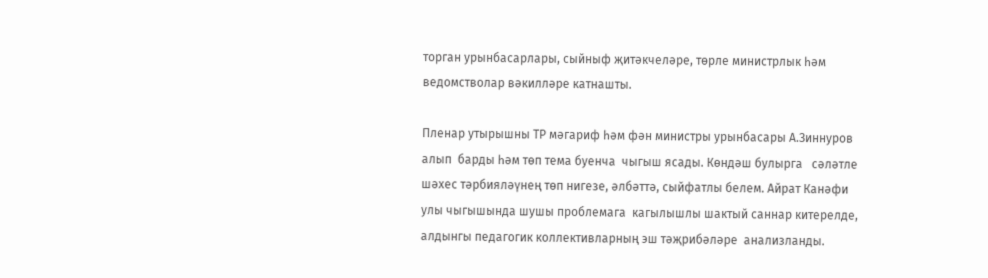торган урынбасарлары, сыйныф җитәкчеләре, төрле министрлык һәм ведомстволар вәкилләре катнашты.

Пленар утырышны ТР мәгариф һәм фән министры урынбасары А.Зиннуров алып  барды һәм төп тема буенча  чыгыш ясады. Көндәш булырга   сәләтле  шәхес тәрбияләүнең төп нигезе, әлбәттә, сыйфатлы белем. Айрат Канәфи улы чыгышында шушы проблемага  кагылышлы шактый саннар китерелде, алдынгы педагогик коллективларның эш тәҗрибәләре  анализланды.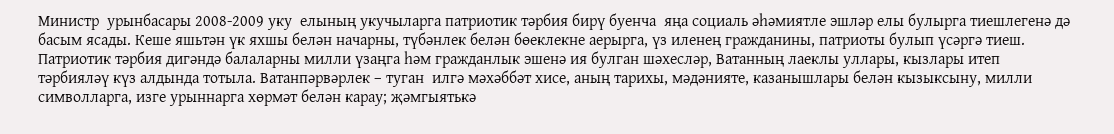Министр  урынбасары 2008-2009 уку  елының укучыларга патриотик тәрбия бирү буенча  яңа социаль әһәмиятле эшләр елы булырга тиешлегенә дә басым ясады. Кеше яшьтән үк яхшы белән начарны, түбәнлек белән бөеклекне аерырга, үз иленең гражданины, патриоты булып үсәргә тиеш. Патриотик тәрбия дигәндә балаларны милли үзаңга һәм гражданлык эшенә ия булган шәхесләр, Ватанның лаеклы уллары, кызлары итеп тәрбияләү күз алдында тотыла. Ватанпәрвәрлек – туган  илгә мәхәббәт хисе, аның тарихы, мәдәнияте, казанышлары белән кызыксыну, милли символларга, изге урыннарга хөрмәт белән карау; җәмгыятькә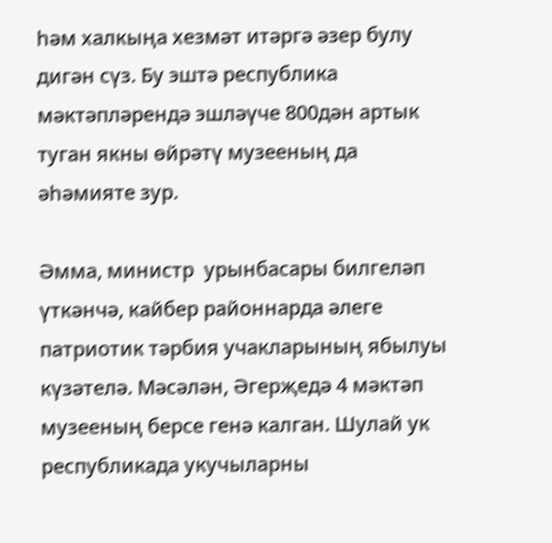һәм халкыңа хезмәт итәргә әзер булу дигән сүз. Бу эштә республика мәктәпләрендә эшләүче 800дән артык туган якны өйрәтү музееның да әһәмияте зур.

Әмма, министр  урынбасары билгеләп  үткәнчә, кайбер районнарда әлеге патриотик тәрбия учакларының ябылуы күзәтелә. Мәсәлән, Әгерҗедә 4 мәктәп музееның берсе генә калган. Шулай ук республикада укучыларны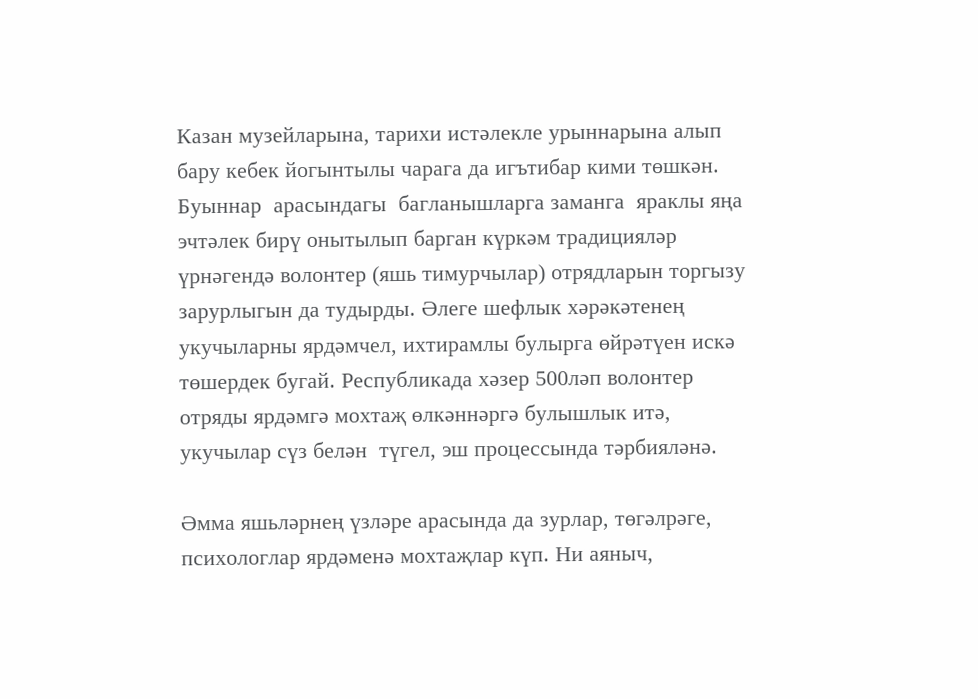Казан музейларына, тарихи истәлекле урыннарына алып бару кебек йогынтылы чарага да игътибар кими төшкән. Буыннар  арасындагы  багланышларга заманга  яраклы яңа эчтәлек бирү онытылып барган күркәм традицияләр үрнәгендә волонтер (яшь тимурчылар) отрядларын торгызу  зарурлыгын да тудырды. Әлеге шефлык хәрәкәтенең укучыларны ярдәмчел, ихтирамлы булырга өйрәтүен искә төшердек бугай. Республикада хәзер 500ләп волонтер отряды ярдәмгә мохтаҗ өлкәннәргә булышлык итә, укучылар сүз белән  түгел, эш процессында тәрбияләнә.

Әмма яшьләрнең үзләре арасында да зурлар, төгәлрәге, психологлар ярдәменә мохтаҗлар күп. Ни аяныч,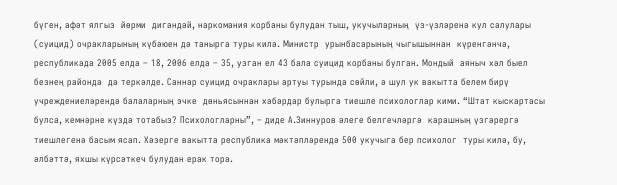бүген, афәт ялгыз  йөрми  дигәндәй, наркомания корбаны булудан тыш, укучыларның  үз-үзләренә кул салулары (суицид) очракларының күбәюен дә танырга туры килә. Министр  урынбасарының чыгышыннан  күренгәнчә, республикада 2005 елда – 18, 2006 елда – 35, узган ел 43 бала суицид корбаны булган. Мондый  аяныч хәл быел безнең районда  да теркәлде. Саннар суицид очраклары артуы турында сөйли, ә шул ук вакытта белем бирү учреждениеләрендә балаларның эчке  дөньясыннан хәбәрдар булырга тиешле психологлар кими. “Штат кыскартасы булса, кемнәрне күздә тотабыз? Психологларны”, – диде А.Зиннуров әлеге белгечләргә  карашның үзгәрергә тиешлегенә басым ясап. Хәзерге вакытта республика мәктәпләрендә 500 укучыга бер психолог  туры килә, бу, әлбәттә, яхшы күрсәткеч булудан ерак тора.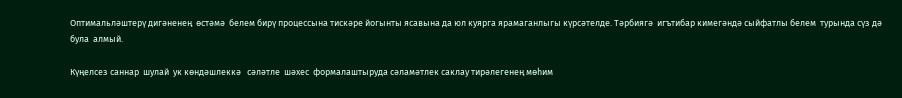Оптимальләштерү дигәненең  өстәмә  белем бирү процессына тискәре йогынты ясавына да юл куярга ярамаганлыгы күрсәтелде. Тәрбиягә  игътибар кимегәндә сыйфатлы белем  турында сүз дә була  алмый.

Күңелсез саннар  шулай  ук көндәшлеккә   сәләтле  шәхес  формалаштыруда сәламәтлек саклау тирәлегенең мөһим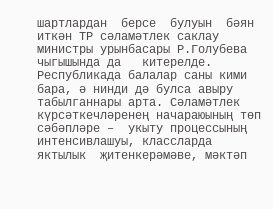шартлардан  берсе  булуын  бәян иткән ТР сәламәтлек саклау  министры урынбасары Р.Голубева чыгышында да   китерелде.  Республикада балалар саны кими бара, ә нинди дә булса авыру табылганнары арта. Сәламәтлек күрсәткечләренең начараюының төп сәбәпләре –  укыту процессының интенсивлашуы, классларда  яктылык  җитенкерәмәве, мәктәп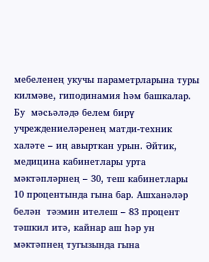мебеленең укучы параметрларына туры килмәве, гиподинамия һәм башкалар. Бу  мәсьәләдә белем бирү учреждениеләренең матди-техник халәте – иң авырткан урын. Әйтик, медицина кабинетлары урта мәктәпләрнең – 30, теш кабинетлары  10 процентында гына бар. Ашханәләр белән  тәэмин ителеш – 83 процент тәшкил итә, кайнар аш һәр ун мәктәпнең тугызында гына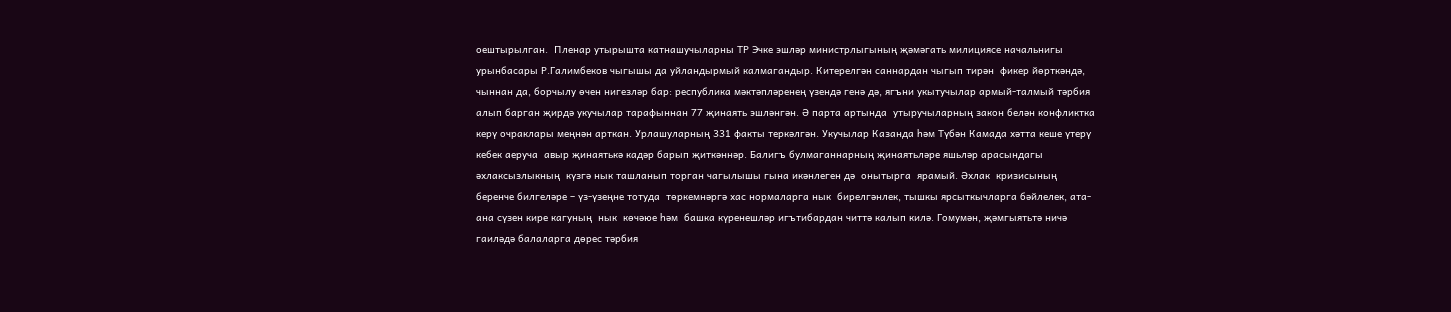оештырылган.  Пленар утырышта катнашучыларны ТР Эчке эшләр министрлыгының җәмәгать милициясе начальнигы урынбасары Р.Галимбеков чыгышы да уйландырмый калмагандыр. Китерелгән саннардан чыгып тирән  фикер йөрткәндә, чыннан да, борчылу өчен нигезләр бар: республика мәктәпләренең үзендә генә дә, ягъни укытучылар армый-талмый тәрбия алып барган җирдә укучылар тарафыннан 77 җинаять эшләнгән. Ә парта артында  утыручыларның закон белән конфликтка керү очраклары меңнән арткан. Урлашуларның 331 факты теркәлгән. Укучылар Казанда һәм Түбән Камада хәтта кеше үтерү кебек аеруча  авыр җинаятькә кадәр барып җиткәннәр. Балигъ булмаганнарның җинаятьләре яшьләр арасындагы әхлаксызлыкның  күзгә нык ташланып торган чагылышы гына икәнлеген дә  онытырга  ярамый. Әхлак  кризисының  беренче билгеләре – үз-үзеңне тотуда  төркемнәргә хас нормаларга нык  бирелгәнлек, тышкы ярсыткычларга бәйлелек, ата-ана сүзен кире кагуның  нык  көчәюе һәм  башка күренешләр игътибардан читтә калып килә. Гомумән, җәмгыятьтә ничә  гаиләдә балаларга дөрес тәрбия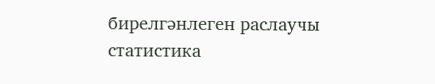бирелгәнлеген раслаучы  статистика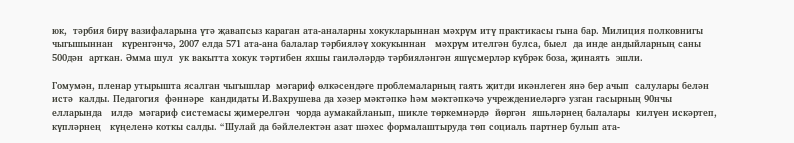юк,  тәрбия бирү вазифаларына үтә җавапсыз караган ата-аналарны хокукларыннан мәхрүм итү практикасы гына бар. Милиция полковнигы чыгышыннан   күренгәнчә, 2007 елда 571 ата-ана балалар тәрбияләү хокукыннан   мәхрүм ителгән булса, быел  да инде андыйларның саны 500дән  арткан. Әмма шул  ук вакытта хокук тәртибен яхшы гаиләләрдә тәрбияләнгән яшүсмерләр күбрәк боза, җинаять  эшли.

Гомумән, пленар утырышта ясалган чыгышлар  мәгариф өлкәсендәге проблемаларның гаять җитди икәнлеген янә бер ачып  салулары белән  истә  калды. Педагогия  фәннәре  кандидаты И.Вахрушева да хәзер мәктәпкә һәм мәктәпкәчә учреждениеләргә узган гасырның 90нчы  елларында   илдә  мәгариф системасы җимерелгән  чорда аумакайланып, шикле төркемнәрдә  йөргән  яшьләрнең балалары  килүен искәртеп, күпләрнең   күңеленә коткы салды. “Шулай да бәйлелектән азат шәхес формалаштыруда төп социаль партнер булып ата-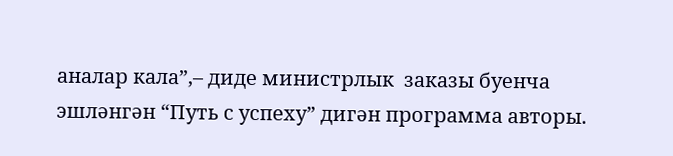аналар кала”,– диде министрлык  заказы буенча  эшләнгән “Путь с успеху” дигән программа авторы.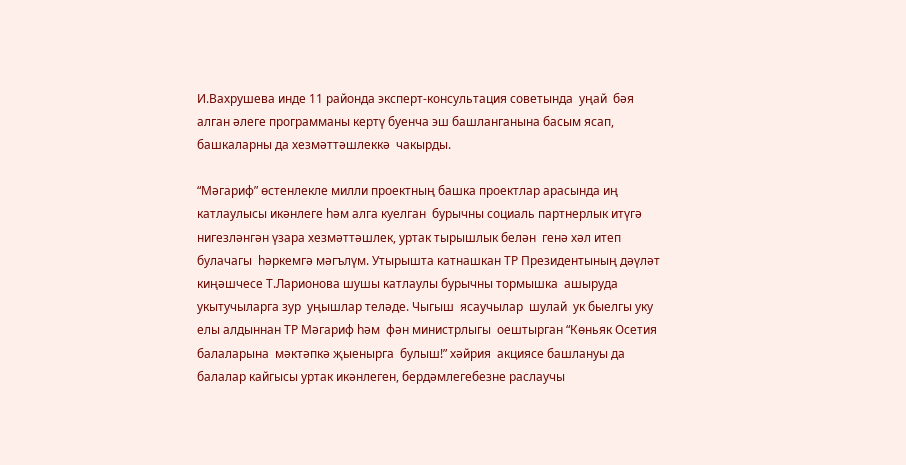И.Вахрушева инде 11 районда эксперт-консультация советында  уңай  бәя  алган әлеге программаны кертү буенча эш башланганына басым ясап, башкаларны да хезмәттәшлеккә  чакырды.

“Мәгариф” өстенлекле милли проектның башка проектлар арасында иң катлаулысы икәнлеге һәм алга куелган  бурычны социаль партнерлык итүгә нигезләнгән үзара хезмәттәшлек, уртак тырышлык белән  генә хәл итеп  булачагы  һәркемгә мәгълүм. Утырышта катнашкан ТР Президентының дәүләт киңәшчесе Т.Ларионова шушы катлаулы бурычны тормышка  ашыруда укытучыларга зур  уңышлар теләде. Чыгыш  ясаучылар  шулай  ук быелгы уку елы алдыннан ТР Мәгариф һәм  фән министрлыгы  оештырган “Көньяк Осетия балаларына  мәктәпкә җыенырга  булыш!” хәйрия  акциясе башлануы да балалар кайгысы уртак икәнлеген, бердәмлегебезне раслаучы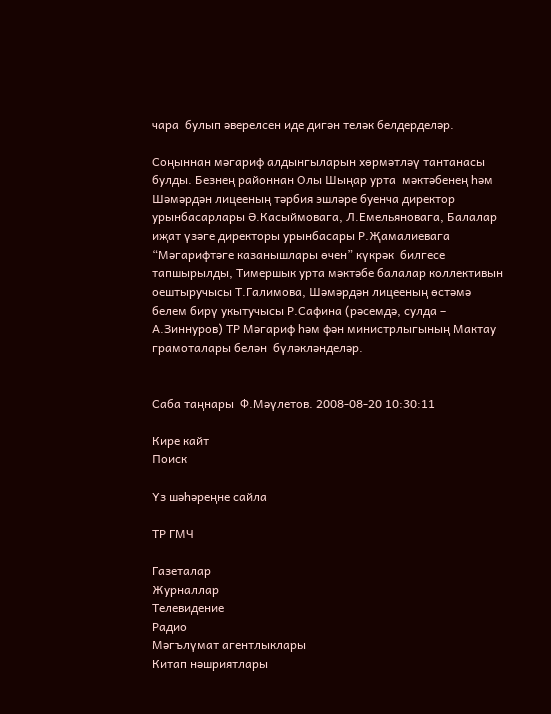чара  булып әверелсен иде дигән теләк белдерделәр.

Соңыннан мәгариф алдынгыларын хөрмәтләү тантанасы булды. Безнең районнан Олы Шыңар урта  мәктәбенең һәм  Шәмәрдән лицееның тәрбия эшләре буенча директор урынбасарлары Ә.Касыймовага, Л.Емельяновага, Балалар иҗат үзәге директоры урынбасары Р.Җамалиевага “Мәгарифтәге казанышлары өчен” күкрәк  билгесе тапшырылды, Тимершык урта мәктәбе балалар коллективын оештыручысы Т.Галимова, Шәмәрдән лицееның өстәмә белем бирү укытучысы Р.Сафина (рәсемдә, сулда – А.Зиннуров) ТР Мәгариф һәм фән министрлыгының Мактау грамоталары белән  бүләкләнделәр.


Саба таңнары  Ф.Мәүлетов. 2008-08-20 10:30:11

Кире кайт
Поиск

Үз шәһәреңне сайла

ТР ГМЧ

Газеталар
Журналлар
Телевидение
Радио
Мәгълүмат агентлыклары
Китап нәшриятлары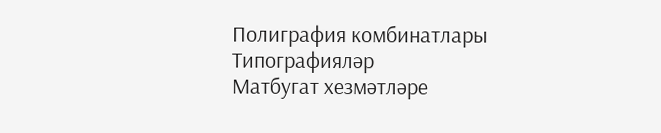Полиграфия комбинатлары
Типографияләр
Матбугат хезмәтләре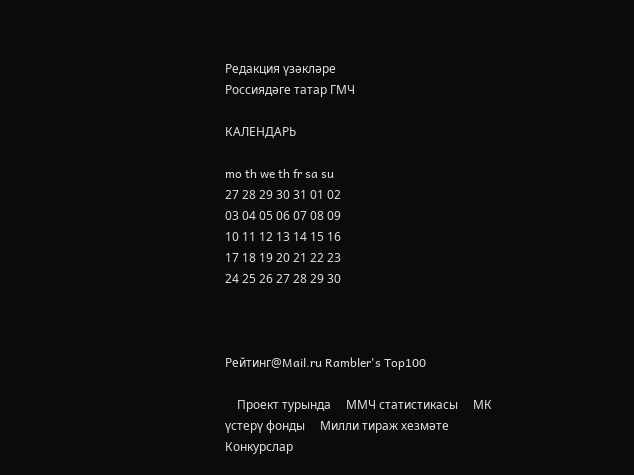Редакция үзәкләре
Россиядәге татар ГМЧ

КАЛЕНДАРЬ

mo th we th fr sa su
27 28 29 30 31 01 02
03 04 05 06 07 08 09
10 11 12 13 14 15 16
17 18 19 20 21 22 23
24 25 26 27 28 29 30



Рейтинг@Mail.ru Rambler's Top100

    Проект турында     ММЧ статистикасы     МК үстерү фонды     Милли тираж хезмәте     Конкурслар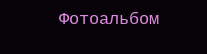Фотоальбом